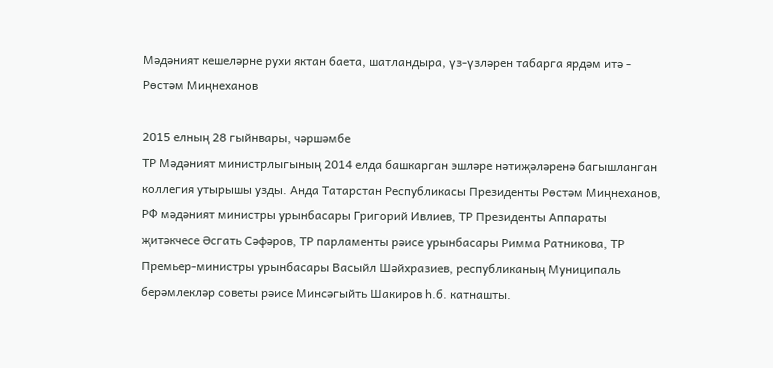Мәдәният кешеләрне рухи яктан баета, шатландыра, үз-үзләрен табарга ярдәм итә - Рөстәм Миңнеханов

2015 елның 28 гыйнвары, чәршәмбе
ТР Мәдәният министрлыгының 2014 елда башкарган эшләре нәтиҗәләренә багышланган коллегия утырышы узды. Анда Татарстан Республикасы Президенты Рөстәм Миңнеханов, РФ мәдәният министры урынбасары Григорий Ивлиев, ТР Президенты Аппараты җитәкчесе Әсгать Сәфәров, ТР парламенты рәисе урынбасары Римма Ратникова, ТР Премьер-министры урынбасары Васыйл Шәйхразиев, республиканың Муниципаль берәмлекләр советы рәисе Минсәгыйть Шакиров һ.б. катнашты.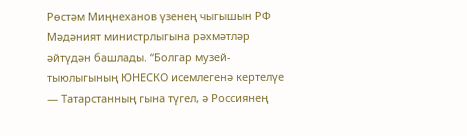Рөстәм Миңнеханов үзенең чыгышын РФ Мәдәният министрлыгына рәхмәтләр әйтүдән башлады. “Болгар музей-тыюлыгының ЮНЕСКО исемлегенә кертелүе — Татарстанның гына түгел, ә Россиянең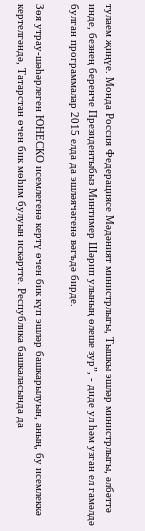тулаем җиңүе. Монда Россия Федерациясе Мәдәният министрлыгы, Тышкы эшләр министрлыгы, әлбәттә инде, безнең беренче Президентыбыз Минтимер Шәрип улының өлеше зур”, - диде ул һәм узган ел гамәлдә булган программалар 2015 елда да эшләячәгенә вәгъдә бирде.

Зөя утрау-шәһәрлеген ЮНЕСКО исемлегенә кертү өчен бик күп эшләр башкарылуын, аның, бу исемлеккә кертелгәндә, Татарстан өчен бик мөһим булуын искәртте. Республика башкаласында да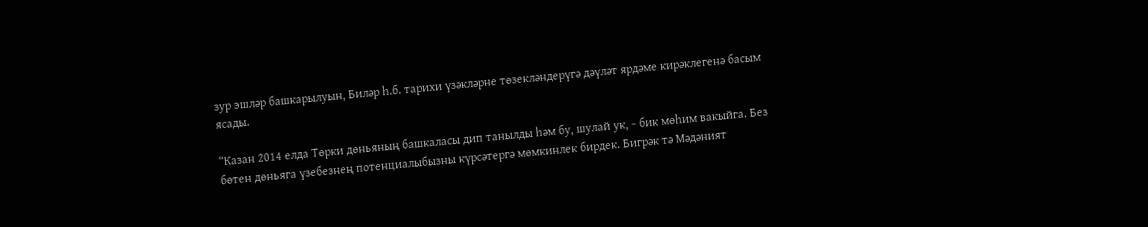зур эшләр башкарылуын, Биләр һ.б. тарихи үзәкләрне төзекләндерүгә дәүләт ярдәме кирәклегенә басым ясады.

“Казан 2014 елда Төрки дөньяның башкаласы дип танылды һәм бу, шулай ук, − бик мөһим вакыйга. Без бөтен дөньяга үзебезнең потенциалыбызны күрсәтергә мөмкинлек бирдек. Бигрәк тә Мәдәният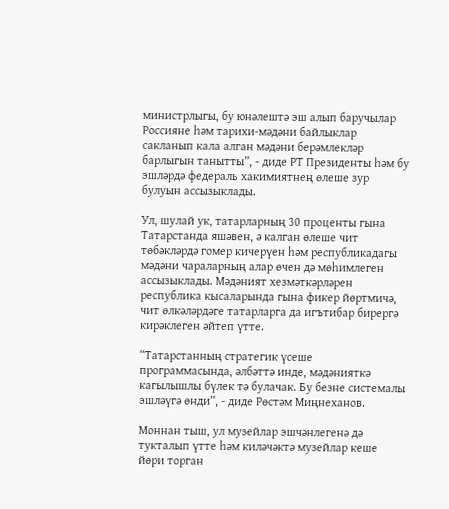министрлыгы, бу юнәлештә эш алып баручылар Россияне һәм тарихи-мәдәни байлыклар сакланып кала алган мәдәни берәмлекләр барлыгын танытты”, - диде РТ Президенты һәм бу эшләрдә федераль хакимиятнең өлеше зур булуын ассызыклады.

Ул, шулай ук, татарларның 30 проценты гына Татарстанда яшәвен, ә калган өлеше чит төбәкләрдә гомер кичерүен һәм республикадагы мәдәни чараларның алар өчен дә мөһимлеген ассызыклады. Мәдәният хезмәткәрләрен республика кысаларында гына фикер йөртмичә, чит өлкәләрдәге татарларга да игътибар бирергә кирәклеген әйтеп үтте.

“Татарстанның стратегик үсеше программасында, әлбәттә инде, мәдәнияткә кагылышлы бүлек тә булачак. Бу безне системалы эшләүгә өнди”, - диде Рөстәм Миңнеханов.

Моннан тыш, ул музейлар эшчәнлегенә дә тукталып үтте һәм киләчәктә музейлар кеше йөри торган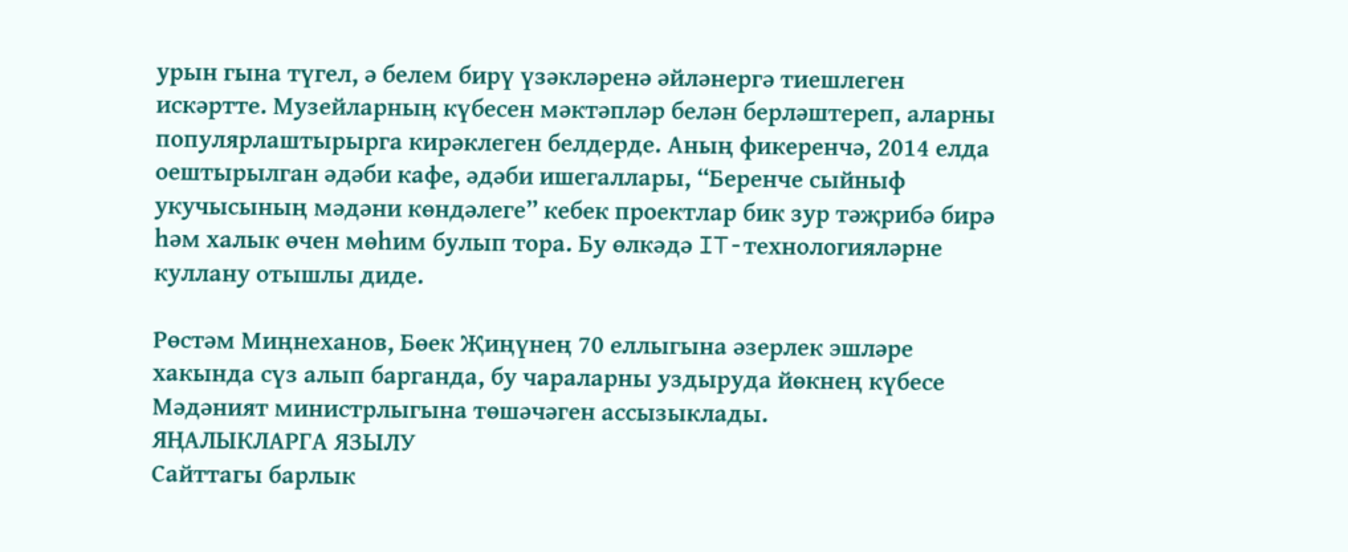урын гына түгел, ә белем бирү үзәкләренә әйләнергә тиешлеген искәртте. Музейларның күбесен мәктәпләр белән берләштереп, аларны популярлаштырырга кирәклеген белдерде. Аның фикеренчә, 2014 елда оештырылган әдәби кафе, әдәби ишегаллары, “Беренче сыйныф укучысының мәдәни көндәлеге” кебек проектлар бик зур тәҗрибә бирә һәм халык өчен мөһим булып тора. Бу өлкәдә IT-технологияләрне куллану отышлы диде.

Рөстәм Миңнеханов, Бөек Җиңүнең 70 еллыгына әзерлек эшләре хакында сүз алып барганда, бу чараларны уздыруда йөкнең күбесе Мәдәният министрлыгына төшәчәген ассызыклады.
ЯҢАЛЫКЛАРГА ЯЗЫЛУ
Сайттагы барлык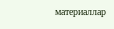материаллар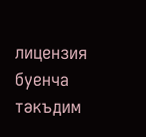лицензия буенча тәкъдим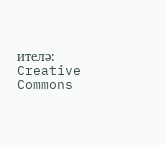ителә:
Creative Commons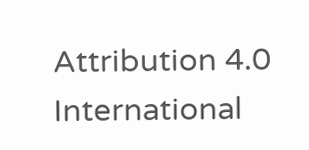Attribution 4.0 International